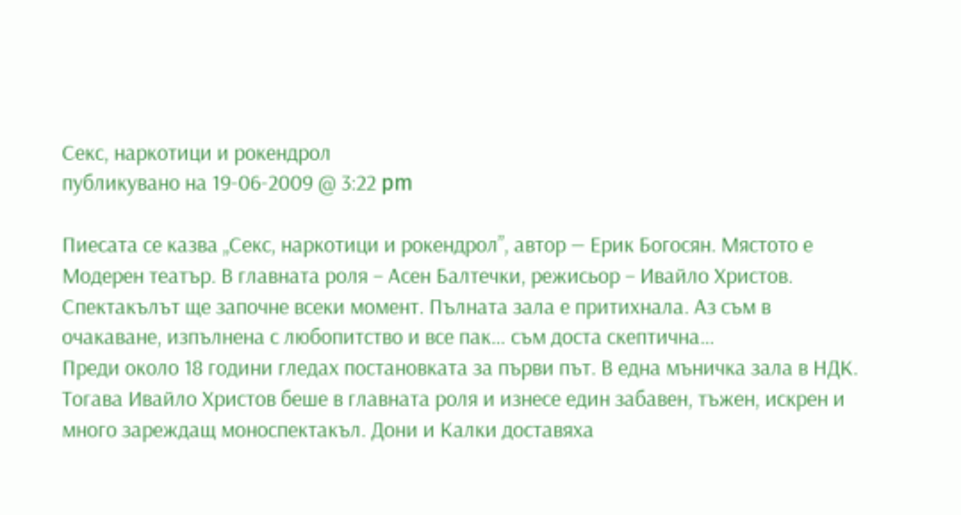Секс, наркотици и рокендрол
публикувано на 19-06-2009 @ 3:22 pm

Пиесата се казва „Секс, наркотици и рокендрол”, автор — Ерик Богосян. Мястото е Модерен театър. В главната роля – Асен Балтечки, режисьор – Ивайло Христов. Спектакълът ще започне всеки момент. Пълната зала е притихнала. Аз съм в очакаване, изпълнена с любопитство и все пак… съм доста скeптична…
Преди около 18 години гледах постановката за първи път. В една мъничка зала в НДК. Тогава Ивайло Христов беше в главната роля и изнесе един забавен, тъжен, искрен и много зареждащ моноспектакъл. Дони и Калки доставяха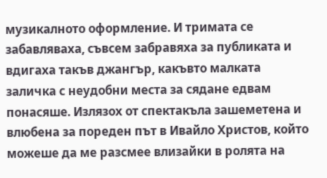музикалното оформление. И тримата се забавляваха, съвсем забравяха за публиката и вдигаха такъв джангър, какъвто малката заличка с неудобни места за сядане едвам понасяше. Излязох от спектакъла зашеметена и влюбена за пореден път в Ивайло Христов, който можеше да ме разсмее влизайки в ролята на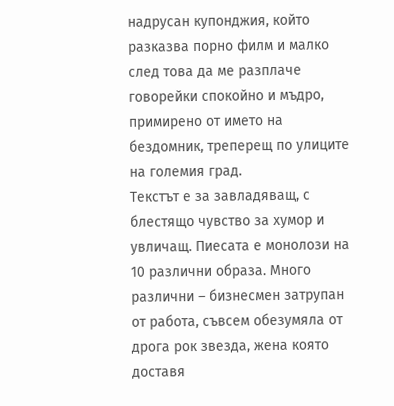надрусан купонджия, който разказва порно филм и малко след това да ме разплаче говорейки спокойно и мъдро, примирено от името на бездомник, трeперещ по улиците на големия град.
Текстът е за завладяващ, с блестящо чувство за хумор и увличащ. Пиесата е монолози на 10 различни образа. Много различни – бизнесмен затрупан от работа, съвсем обезумяла от дрога рок звезда, жена която доставя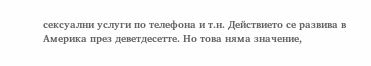сексуални услуги по телефона и т.н. Действието се развива в Америка през деветдесетте. Но това няма значение,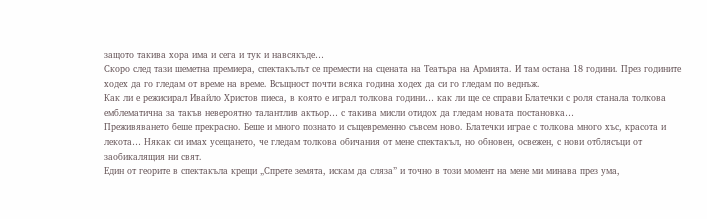защото такива хора има и сега и тук и навсякъде…
Скоро след тази шеметна премиера, спектакълът се премести на сцената на Театъра на Армията. И там остана 18 години. През годините ходех да го гледам от време на време. Всъщност почти всяка година ходех да си го гледам по веднъж.
Как ли е режисирал Ивайло Христов пиеса, в която е играл толкова години… как ли ще се справи Блатечки с роля станала толкова емблематична за такъв невероятно талантлив актьор… с такива мисли отидох да гледам новата постановка…
Преживяването беше прекрасно. Беше и много познато и същевременно съвсем ново. Блатечки играе с толкова много хъс, красота и лекота… Някак си имах усещането, че гледам толкова обичания от мене спектакъл, но обновен, освежен, с нови отблясъци от заобикалящия ни свят.
Един от георите в спектакъла крещи „Спрете земята, искам да сляза” и точно в този момент на мене ми минава през ума,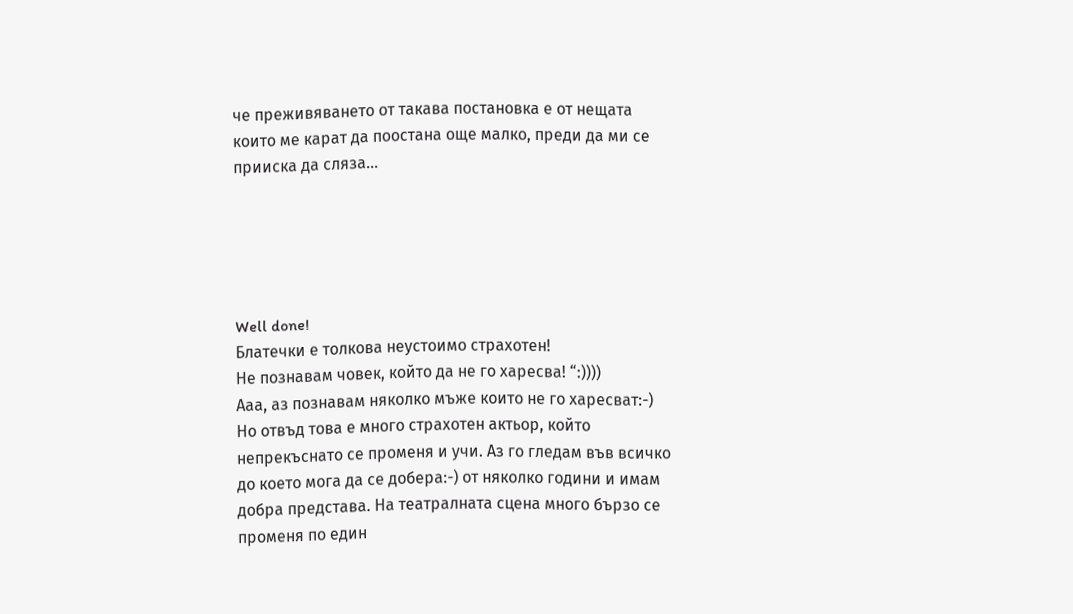че преживяването от такава постановка е от нещата които ме карат да поостана още малко, преди да ми се прииска да сляза…





Well done!
Блатечки е толкова неустоимо страхотен!
Не познавам човек, който да не го харесва! “:))))
Ааа, аз познавам няколко мъже които не го харесват:-)
Но отвъд това е много страхотен актьор, който непрекъснато се променя и учи. Аз го гледам във всичко до което мога да се добера:-) от няколко години и имам добра представа. На театралната сцена много бързо се променя по един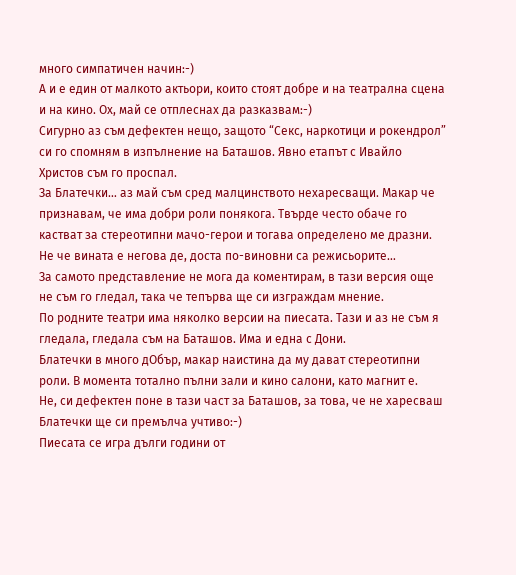много симпатичен начин:-)
А и е един от малкото актьори, които стоят добре и на театрална сцена и на кино. Ох, май се отплеснах да разказвам:-)
Сигурно аз съм дефектен нещо, защото “Секс, наркотици и рокендрол” си го спомням в изпълнение на Баташов. Явно етапът с Ивайло Христов съм го проспал.
За Блатечки… аз май съм сред малцинството нехаресващи. Макар че признавам, че има добри роли понякога. Твърде често обаче го кастват за стереотипни мачо-герои и тогава определено ме дразни. Не че вината е негова де, доста по-виновни са режисьорите…
За самото представление не мога да коментирам, в тази версия още не съм го гледал, така че тепърва ще си изграждам мнение.
По родните театри има няколко версии на пиесата. Тази и аз не съм я гледала, гледала съм на Баташов. Има и една с Дони.
Блатечки в много дОбър, макар наистина да му дават стереотипни роли. В момента тотално пълни зали и кино салони, като магнит е.
Не, си дефектен поне в тази част за Баташов, за това, че не харесваш Блатечки ще си премълча учтиво:-)
Пиесата се игра дълги години от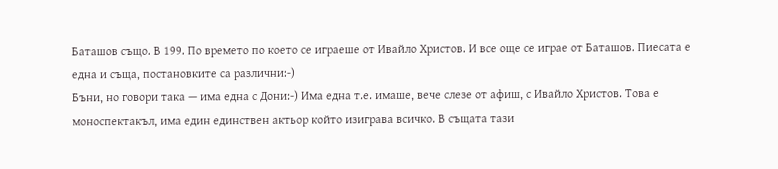Баташов също. В 199. По времето по което се играеше от Ивайло Христов. И все още се играе от Баташов. Пиесата е една и съща, постановките са различни:-)
Бъни, но говори така — има една с Дони:-) Има една т.е. имаше, вече слезе от афиш, с Ивайло Христов. Това е моноспектакъл, има един единствен актьор който изиграва всичко. В същата тази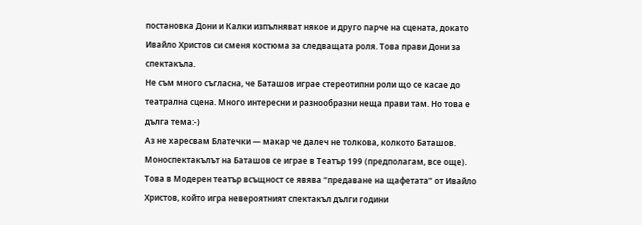постановка Дони и Калки изпълняват някое и друго парче на сцената, докато Ивайло Христов си сменя костюма за следващата роля. Това прави Дони за спектакъла.
Не съм много съгласна, че Баташов играе стереотипни роли що се касае до театрална сцена. Много интересни и разнообразни неща прави там. Но това е дълга тема:-)
Аз не харесвам Блатечки — макар че далеч не толкова, колкото Баташов.
Моноспектакълът на Баташов се играе в Театър 199 (предполагам, все още). Това в Модерен театър всъщност се явява “предаване на щафетата” от Ивайло Христов, който игра невероятният спектакъл дълги години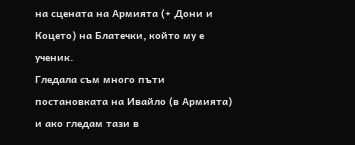на сцената на Армията (+ Дони и Коцето) на Блатечки, който му е ученик.
Гледала съм много пъти постановката на Ивайло (в Армията) и ако гледам тази в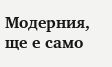Модерния, ще е само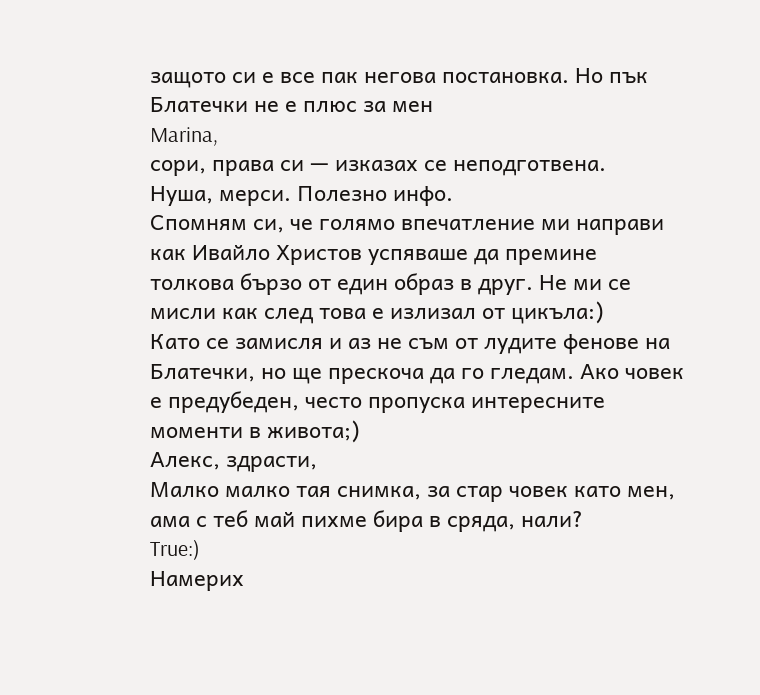защото си е все пак негова постановка. Но пък Блатечки не е плюс за мен
Marina,
сори, права си — изказах се неподготвена.
Нуша, мерси. Полезно инфо.
Спомням си, че голямо впечатление ми направи как Ивайло Христов успяваше да премине толкова бързо от един образ в друг. Не ми се мисли как след това е излизал от цикъла:)
Като се замисля и аз не съм от лудите фенове на Блатечки, но ще прескоча да го гледам. Ако човек е предубеден, често пропуска интересните моменти в живота;)
Алекс, здрасти,
Малко малко тая снимка, за стар човек като мен, ама с теб май пихме бира в сряда, нали?
True:)
Намерих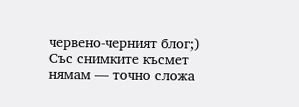червено-черният блог;)
Със снимките късмет нямам — точно сложа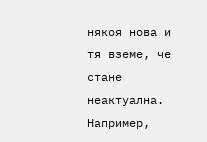някоя нова и тя вземе, че стане неактуална. Например,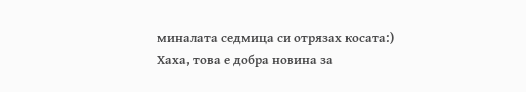миналата седмица си отрязах косата:)
Хаха, това е добра новина за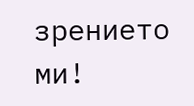зрението ми!